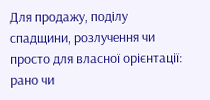Для продажу, поділу спадщини, розлучення чи просто для власної орієнтації: рано чи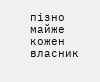пізно майже кожен власник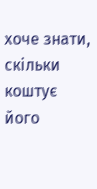хоче знати, скільки коштує його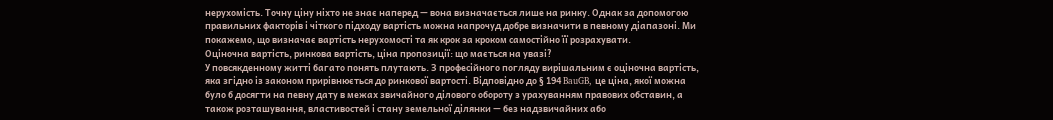нерухомість. Точну ціну ніхто не знає наперед — вона визначається лише на ринку. Однак за допомогою правильних факторів і чіткого підходу вартість можна напрочуд добре визначити в певному діапазоні. Ми покажемо, що визначає вартість нерухомості та як крок за кроком самостійно її розрахувати.
Оціночна вартість, ринкова вартість, ціна пропозиції: що мається на увазі?
У повсякденному житті багато понять плутають. З професійного погляду вирішальним є оціночна вартість, яка згідно із законом прирівнюється до ринкової вартості. Відповідно до § 194 BauGB, це ціна, якої можна було б досягти на певну дату в межах звичайного ділового обороту з урахуванням правових обставин, а також розташування, властивостей і стану земельної ділянки — без надзвичайних або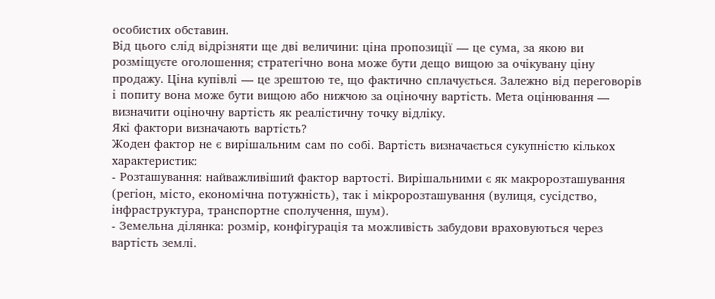особистих обставин.
Від цього слід відрізняти ще дві величини: ціна пропозиції — це сума, за якою ви розміщуєте оголошення; стратегічно вона може бути дещо вищою за очікувану ціну продажу. Ціна купівлі — це зрештою те, що фактично сплачується. Залежно від переговорів і попиту вона може бути вищою або нижчою за оціночну вартість. Мета оцінювання — визначити оціночну вартість як реалістичну точку відліку.
Які фактори визначають вартість?
Жоден фактор не є вирішальним сам по собі. Вартість визначається сукупністю кількох характеристик:
- Розташування: найважливіший фактор вартості. Вирішальними є як макророзташування (регіон, місто, економічна потужність), так і мікророзташування (вулиця, сусідство, інфраструктура, транспортне сполучення, шум).
- Земельна ділянка: розмір, конфігурація та можливість забудови враховуються через вартість землі.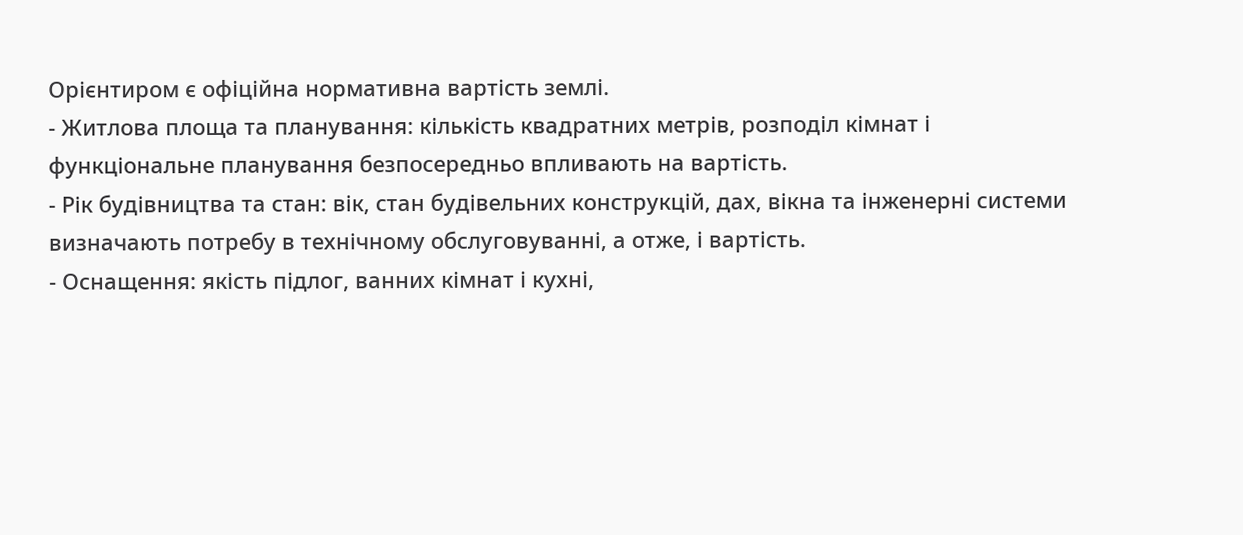Орієнтиром є офіційна нормативна вартість землі.
- Житлова площа та планування: кількість квадратних метрів, розподіл кімнат і функціональне планування безпосередньо впливають на вартість.
- Рік будівництва та стан: вік, стан будівельних конструкцій, дах, вікна та інженерні системи визначають потребу в технічному обслуговуванні, а отже, і вартість.
- Оснащення: якість підлог, ванних кімнат і кухні,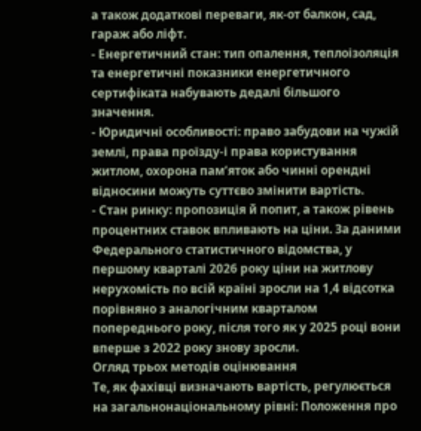а також додаткові переваги, як-от балкон, сад, гараж або ліфт.
- Енергетичний стан: тип опалення, теплоізоляція та енергетичні показники енергетичного сертифіката набувають дедалі більшого значення.
- Юридичні особливості: право забудови на чужій землі, права проїзду-і права користування житлом, охорона пам’яток або чинні орендні відносини можуть суттєво змінити вартість.
- Стан ринку: пропозиція й попит, а також рівень процентних ставок впливають на ціни. За даними Федерального статистичного відомства, у першому кварталі 2026 року ціни на житлову нерухомість по всій країні зросли на 1,4 відсотка порівняно з аналогічним кварталом попереднього року, після того як у 2025 році вони вперше з 2022 року знову зросли.
Огляд трьох методів оцінювання
Те, як фахівці визначають вартість, регулюється на загальнонаціональному рівні: Положення про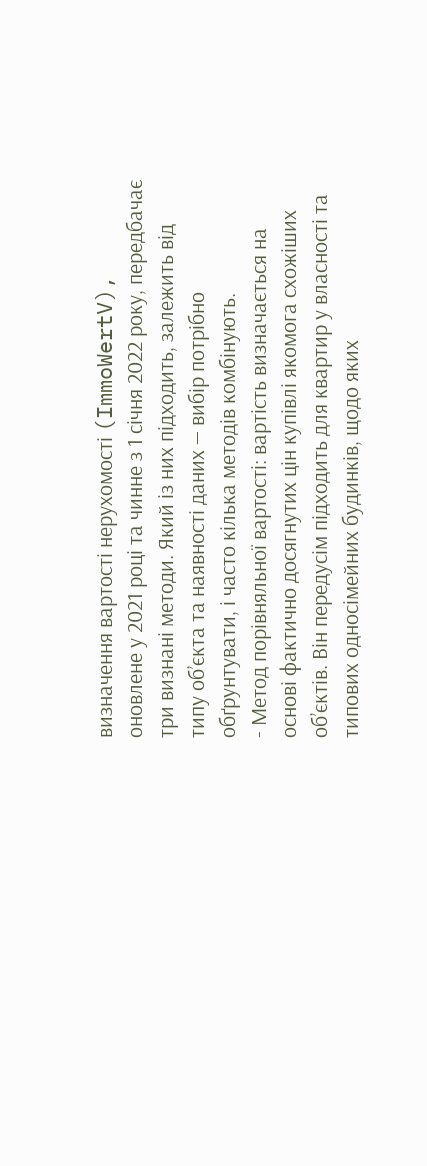визначення вартості нерухомості (ImmoWertV), оновлене у 2021 році та чинне з 1 січня 2022 року, передбачає три визнані методи. Який із них підходить, залежить від типу об’єкта та наявності даних — вибір потрібно обґрунтувати, і часто кілька методів комбінують.
- Метод порівняльної вартості: вартість визначається на основі фактично досягнутих цін купівлі якомога схожіших об’єктів. Він передусім підходить для квартир у власності та типових односімейних будинків, щодо яких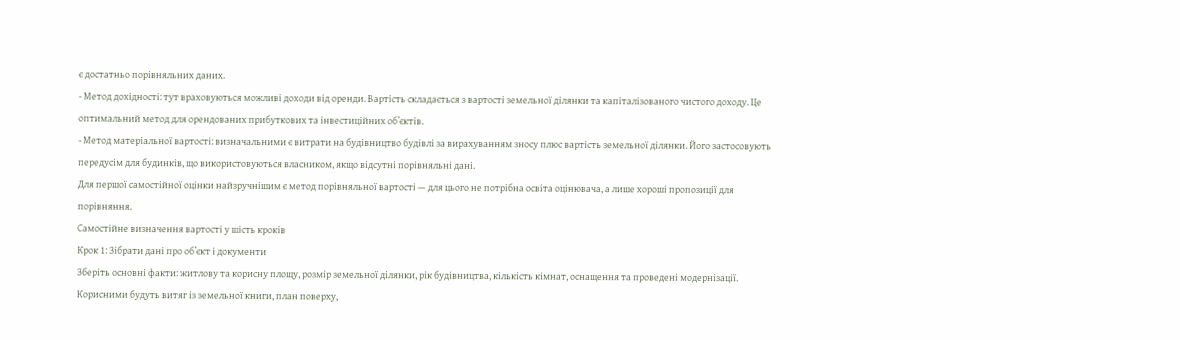є достатньо порівняльних даних.
- Метод дохідності: тут враховуються можливі доходи від оренди. Вартість складається з вартості земельної ділянки та капіталізованого чистого доходу. Це оптимальний метод для орендованих прибуткових та інвестиційних об’єктів.
- Метод матеріальної вартості: визначальними є витрати на будівництво будівлі за вирахуванням зносу плюс вартість земельної ділянки. Його застосовують передусім для будинків, що використовуються власником, якщо відсутні порівняльні дані.
Для першої самостійної оцінки найзручнішим є метод порівняльної вартості — для цього не потрібна освіта оцінювача, а лише хороші пропозиції для порівняння.
Самостійне визначення вартості у шість кроків
Крок 1: Зібрати дані про об’єкт і документи
Зберіть основні факти: житлову та корисну площу, розмір земельної ділянки, рік будівництва, кількість кімнат, оснащення та проведені модернізації. Корисними будуть витяг із земельної книги, план поверху,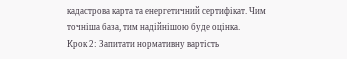кадастрова карта та енергетичний сертифікат. Чим точніша база, тим надійнішою буде оцінка.
Крок 2: Запитати нормативну вартість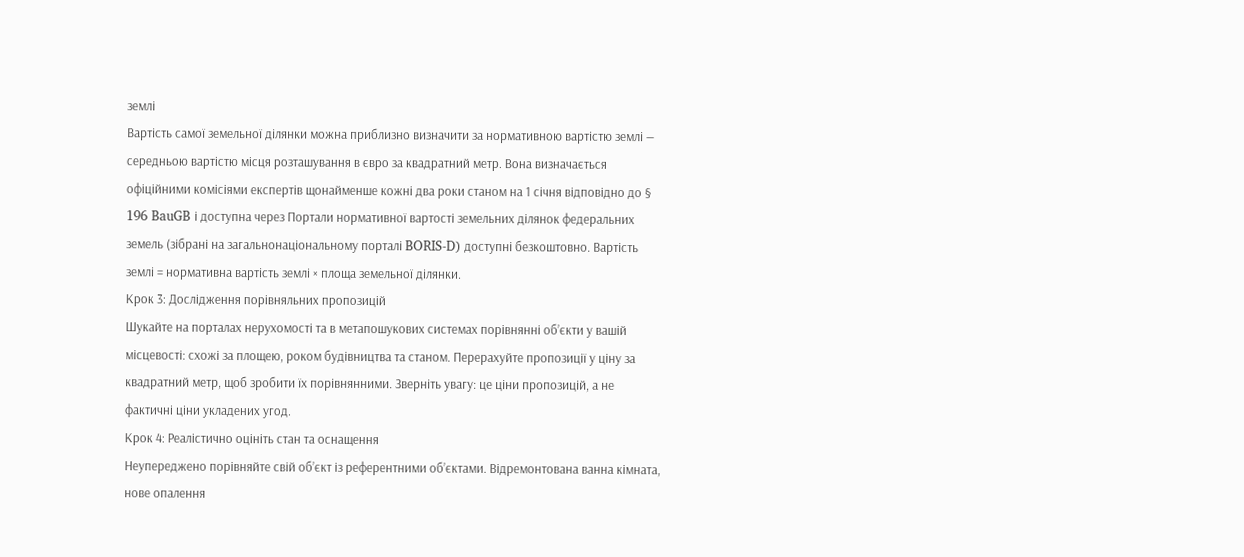землі
Вартість самої земельної ділянки можна приблизно визначити за нормативною вартістю землі — середньою вартістю місця розташування в євро за квадратний метр. Вона визначається офіційними комісіями експертів щонайменше кожні два роки станом на 1 січня відповідно до § 196 BauGB і доступна через Портали нормативної вартості земельних ділянок федеральних земель (зібрані на загальнонаціональному порталі BORIS-D) доступні безкоштовно. Вартість землі = нормативна вартість землі × площа земельної ділянки.
Крок 3: Дослідження порівняльних пропозицій
Шукайте на порталах нерухомості та в метапошукових системах порівнянні об’єкти у вашій місцевості: схожі за площею, роком будівництва та станом. Перерахуйте пропозиції у ціну за квадратний метр, щоб зробити їх порівнянними. Зверніть увагу: це ціни пропозицій, а не фактичні ціни укладених угод.
Крок 4: Реалістично оцініть стан та оснащення
Неупереджено порівняйте свій об’єкт із референтними об’єктами. Відремонтована ванна кімната, нове опалення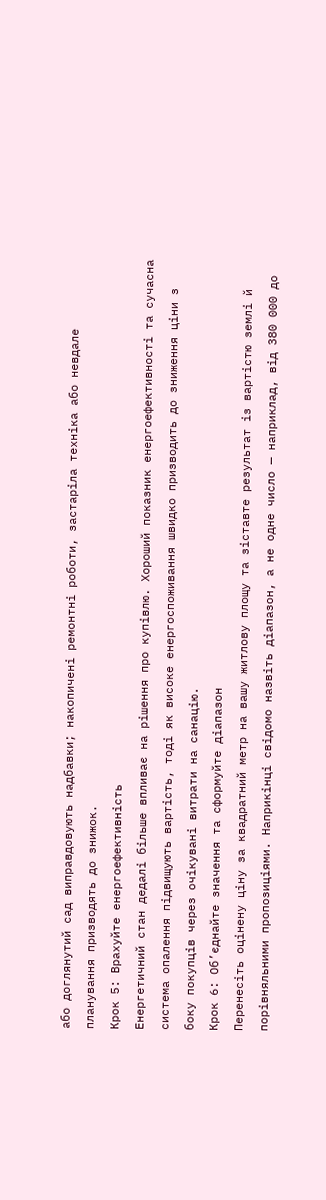або доглянутий сад виправдовують надбавки; накопичені ремонтні роботи, застаріла техніка або невдале планування призводять до знижок.
Крок 5: Врахуйте енергоефективність
Енергетичний стан дедалі більше впливає на рішення про купівлю. Хороший показник енергоефективності та сучасна система опалення підвищують вартість, тоді як високе енергоспоживання швидко призводить до зниження ціни з боку покупців через очікувані витрати на санацію.
Крок 6: Об’єднайте значення та сформуйте діапазон
Перенесіть оцінену ціну за квадратний метр на вашу житлову площу та зіставте результат із вартістю землі й порівняльними пропозиціями. Наприкінці свідомо назвіть діапазон, а не одне число — наприклад, від 380 000 до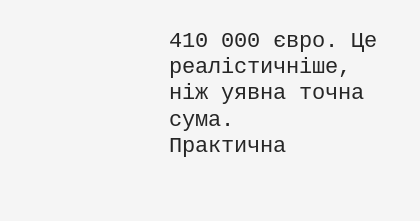410 000 євро. Це реалістичніше, ніж уявна точна сума.
Практична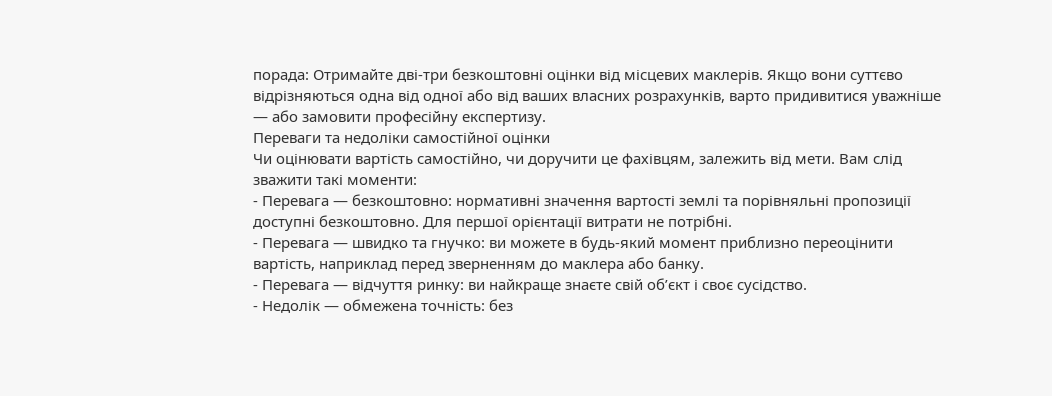порада: Отримайте дві-три безкоштовні оцінки від місцевих маклерів. Якщо вони суттєво відрізняються одна від одної або від ваших власних розрахунків, варто придивитися уважніше — або замовити професійну експертизу.
Переваги та недоліки самостійної оцінки
Чи оцінювати вартість самостійно, чи доручити це фахівцям, залежить від мети. Вам слід зважити такі моменти:
- Перевага — безкоштовно: нормативні значення вартості землі та порівняльні пропозиції доступні безкоштовно. Для першої орієнтації витрати не потрібні.
- Перевага — швидко та гнучко: ви можете в будь-який момент приблизно переоцінити вартість, наприклад перед зверненням до маклера або банку.
- Перевага — відчуття ринку: ви найкраще знаєте свій об’єкт і своє сусідство.
- Недолік — обмежена точність: без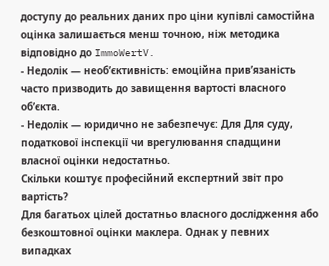доступу до реальних даних про ціни купівлі самостійна оцінка залишається менш точною, ніж методика відповідно до ImmoWertV.
- Недолік — необ’єктивність: емоційна прив’язаність часто призводить до завищення вартості власного об’єкта.
- Недолік — юридично не забезпечує: Для Для суду, податкової інспекції чи врегулювання спадщини власної оцінки недостатньо.
Скільки коштує професійний експертний звіт про вартість?
Для багатьох цілей достатньо власного дослідження або безкоштовної оцінки маклера. Однак у певних випадках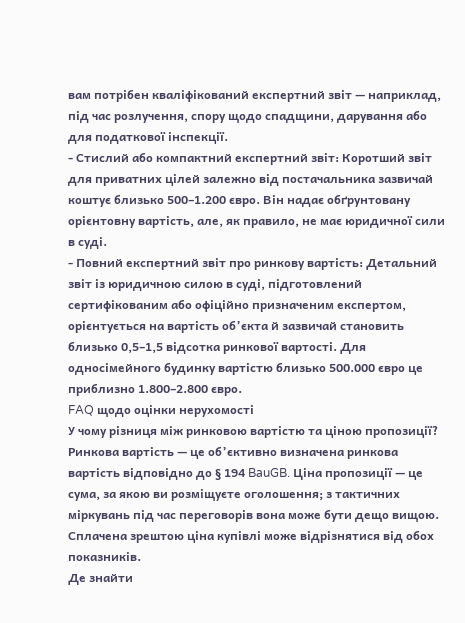вам потрібен кваліфікований експертний звіт — наприклад, під час розлучення, спору щодо спадщини, дарування або для податкової інспекції.
- Стислий або компактний експертний звіт: Коротший звіт для приватних цілей залежно від постачальника зазвичай коштує близько 500–1.200 євро. Він надає обґрунтовану орієнтовну вартість, але, як правило, не має юридичної сили в суді.
- Повний експертний звіт про ринкову вартість: Детальний звіт із юридичною силою в суді, підготовлений сертифікованим або офіційно призначеним експертом, орієнтується на вартість об’єкта й зазвичай становить близько 0,5–1,5 відсотка ринкової вартості. Для односімейного будинку вартістю близько 500.000 євро це приблизно 1.800–2.800 євро.
FAQ щодо оцінки нерухомості
У чому різниця між ринковою вартістю та ціною пропозиції?
Ринкова вартість — це об’єктивно визначена ринкова вартість відповідно до § 194 BauGB. Ціна пропозиції — це сума, за якою ви розміщуєте оголошення; з тактичних міркувань під час переговорів вона може бути дещо вищою. Сплачена зрештою ціна купівлі може відрізнятися від обох показників.
Де знайти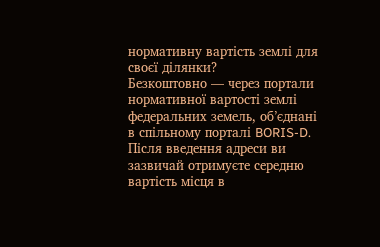нормативну вартість землі для своєї ділянки?
Безкоштовно — через портали нормативної вартості землі федеральних земель, об’єднані в спільному порталі BORIS-D. Після введення адреси ви зазвичай отримуєте середню вартість місця в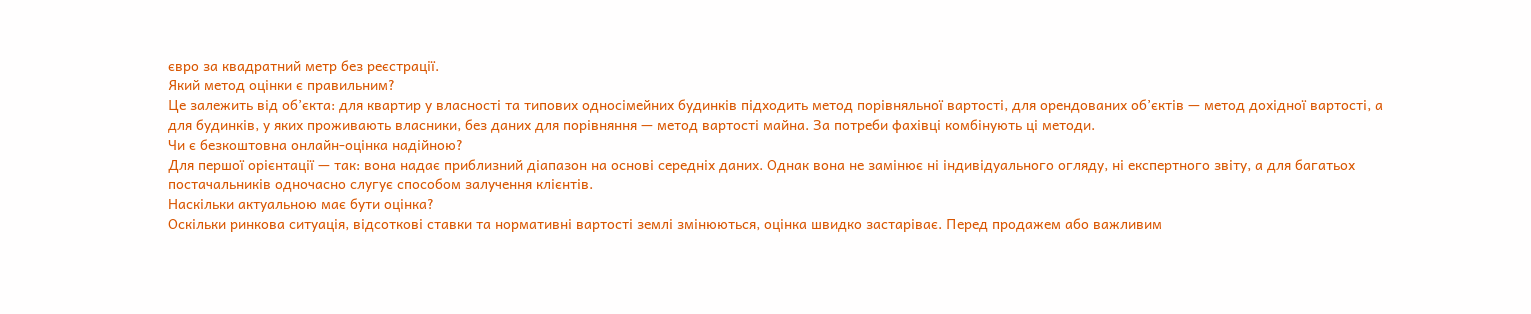євро за квадратний метр без реєстрації.
Який метод оцінки є правильним?
Це залежить від об’єкта: для квартир у власності та типових односімейних будинків підходить метод порівняльної вартості, для орендованих об’єктів — метод дохідної вартості, а для будинків, у яких проживають власники, без даних для порівняння — метод вартості майна. За потреби фахівці комбінують ці методи.
Чи є безкоштовна онлайн-оцінка надійною?
Для першої орієнтації — так: вона надає приблизний діапазон на основі середніх даних. Однак вона не замінює ні індивідуального огляду, ні експертного звіту, а для багатьох постачальників одночасно слугує способом залучення клієнтів.
Наскільки актуальною має бути оцінка?
Оскільки ринкова ситуація, відсоткові ставки та нормативні вартості землі змінюються, оцінка швидко застаріває. Перед продажем або важливим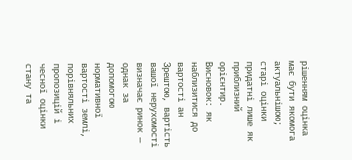рішенням оцінка має бути якомога актуальнішою; старі оцінки придатні лише як приблизний орієнтир.
Висновок: як наблизитися до вартості ан
Зрештою, вартість вашої нерухомості визначає ринок — однак за допомогою нормативної вартості землі, порівняльних пропозицій і чесної оцінки стану та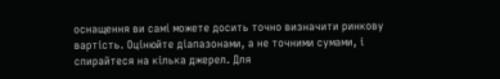оснащення ви самі можете досить точно визначити ринкову вартість. Оцінюйте діапазонами, а не точними сумами, і спирайтеся на кілька джерел. Для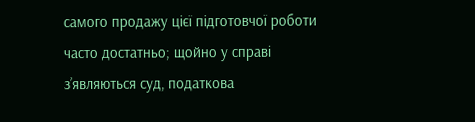самого продажу цієї підготовчої роботи часто достатньо; щойно у справі з’являються суд, податкова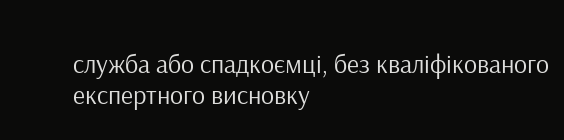служба або спадкоємці, без кваліфікованого експертного висновку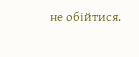не обійтися.